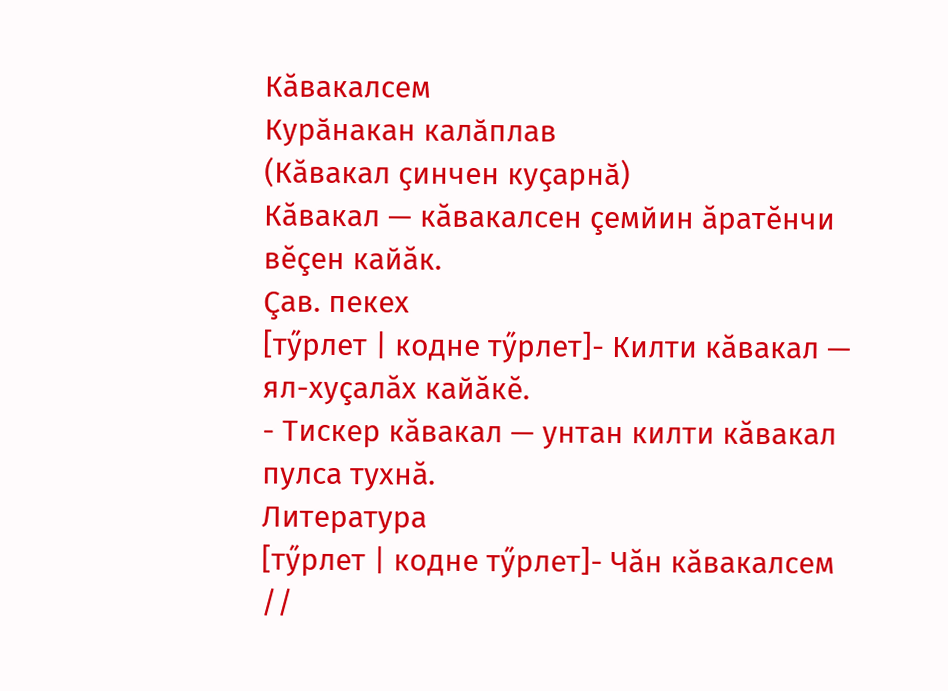Кăвакалсем
Курӑнакан калӑплав
(Кăвакал ҫинчен куҫарнӑ)
Кăвакал — кăвакалсен çемйин ăратĕнчи вĕçен кайăк.
Çав. пекех
[тӳрлет | кодне тӳрлет]- Килти кăвакал — ял-хуçалăх кайăкĕ.
- Тискер кăвакал — унтан килти кăвакал пулса тухнă.
Литература
[тӳрлет | кодне тӳрлет]- Чăн кăвакалсем //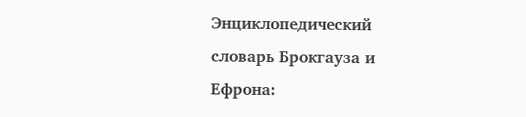Энциклопедический словарь Брокгауза и Ефрона: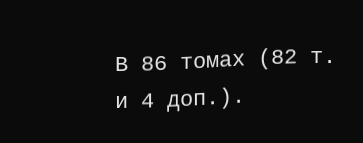В 86 томах (82 т. и 4 доп.).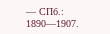— СПб.: 1890—1907.